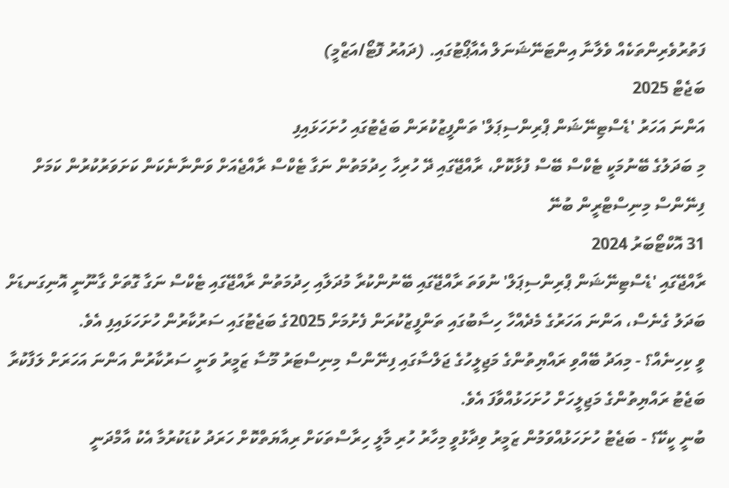ފަތުރުވެރިންތަކެއް ވެލާނާ އިންޓަނޭޝަނަލް އެއާޕޯޓުގައި. (ދައުރު ފޮޓޯ/އަޒްމީ)
ބަޖެޓް 2025
އަންނަ އަހަރު 'ޑެސްޓިނޭޝަން ޕްރިންސިޕަލް' ތަންފީޒުކުރަން ބަޖެޓުގައި ހުށަހަޅައިފި
މި ބަދަލުގެ ބޭނުމަކީ ޓެކްސް ބޭސް ފުޅާކޮށް، ރާއްޖޭގައި ދޭ ހުރިހާ ހިދުމަތުން ނަގާ ޓެކްސް ރާއްޖެއަށް ވަންނާނެކަން ކަށަވަރުކުރުން ކަމަށް ފިނޭންސް މިނިސްޓްރީން ބުނޭ
31 އޮކްޓޯބަރު 2024
ރާއްޖޭގައި 'ޑެސްޓިނޭޝަން ޕްރިންސިޕަލް' ނުވަތަ ރާއްޖޭގައި ބޭނުންކުރާ މުދަލާއި ހިދުމަތުން ރާއްޖޭގައި ޓެކްސް ނަގާ ގޮތަށް ގާނޫނީ އޮނިގަނޑަށް ބަދަލު ގެނެސް، އަންނަ އަހަރުގެ މެދެއްހާ ހިސާބުގައި ތަންފީޒުކުރަން ފެށުމަށް 2025ގެ ބަޖެޓުގައި ސަރުކާރުން ހުށަހަޅައިފި އެވެ.
ވީ ކިހިނެއް؟ - މިއަދު ބޭއްވި ރައްޔިތުންގެ މަޖިލީހުގެ ޖަލްސާގައި ފިނޭންސް މިނިސްޓަރު މޫސާ ޒަމީރު ވަނީ ސަރުކާރުން އަންނަ އަހަރަށް ލަފާކުރާ ބަޖެޓު ރައްޔިތުންގެ މަޖިލީހަށް ހުށަހަޅުއްވާފަ އެވެ.
ބުނީ ކީކޭ؟ - ބަޖެޓު ހުށަހަޅުއްވަމުން ޒަމީރު ވިދާޅުވީ މިހާރު ހުރި މާލީ ހިރާސްތަކަށް ރިއާޔަތްކޮށް ހަރަދު ކުޑަކުރުމާ އެކު އާމްދަނީ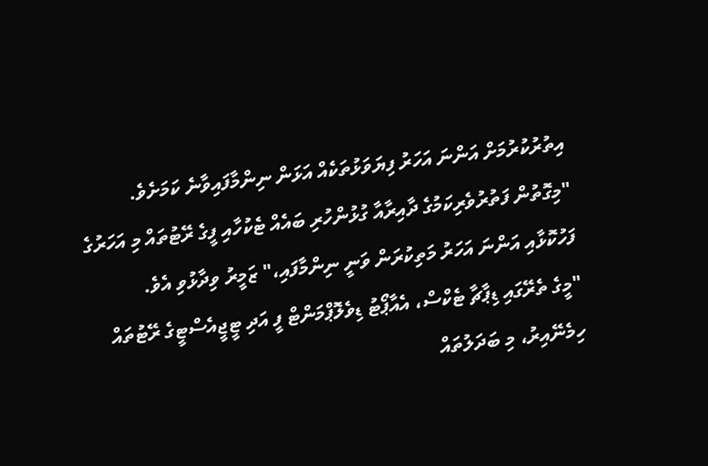އިތުރުކުރުމަށް އަންނަ އަހަރު ފިޔަވަޅުތަކެއް އަޅަން ނިންމާފައިވާނެ ކަމަށެވެ.
"މިގޮތުން ފަތުރުވެރިކަމުގެ ދާއިރާއާ ގުޅުންހުރި ބައެއް ޓެކުހާއި ފީގެ ރޭޓުތައް މި އަހަރުގެ ފަހުކޮޅާއި އަންނަ އަހަރު މަތިކުރަން ވަނީ ނިންމާފައި،" ޒަމީރު ވިދާޅުވި އެވެ.
"މީގެ ތެރޭގައި ޑިޕާޗާ ޓެކްސް، އެއާޕޯޓު ޑިވެލޮޕްމަންޓް ފީ އަދި ޓީޖީއެސްޓީގެ ރޭޓުތައް ހިމެނޭއިރު، މި ބަދަލުތައް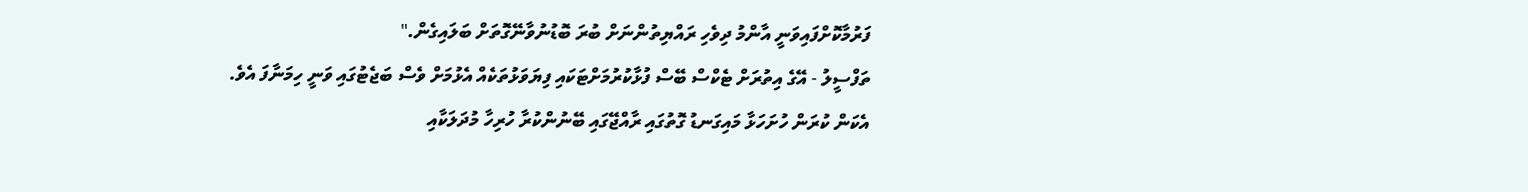ފަރުމާކޮށްފައިވަނީ އާންމު ދިވެހި ރައްޔިތުންނަށް ބުރަ ބޮޑުނުވާނޭގޮތަށް ބަލައިގެން."
ތަފްސީލު - އޭގެ އިތުރަށް ޓެކްސް ބޭސް ފުޅާކުރުމަށްޓަކައި ފިޔަވަޅުތަކެއް އެޅުމަށް ވެސް ބަޖެޓުގައި ވަނީ ހިމަނާފަ އެވެ.
އެކަން ކުރަން ހުށަހަޅާ މައިގަނޑު ގޮތުގައި ރާއްޖޭގައި ބޭނުންކުރާ ހުރިހާ މުދަލަކާއި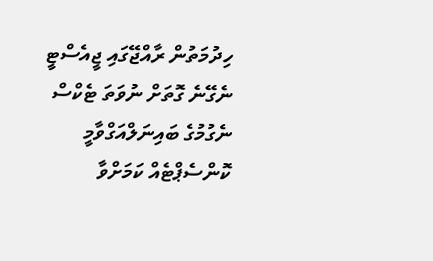ހިދުމަތުން ރާއްޖޭގައި ޖީއެސްޓީ ނެގޭނެ ގޮތަށް ނުވަތަ ޓެކްސް ނެގުމުގެ ބައިނަލްއަގްވާމީ ކޮންސެޕްޓެއް ކަމަށްވާ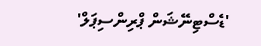'ޑެސްޓިނޭޝަން ޕްރިންސިޕަލް'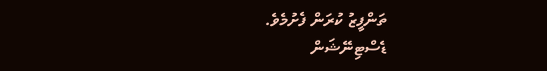ތަންފީޒު ކުރަން ފެށުމެވެ.
ޑެސްޓިނޭޝަން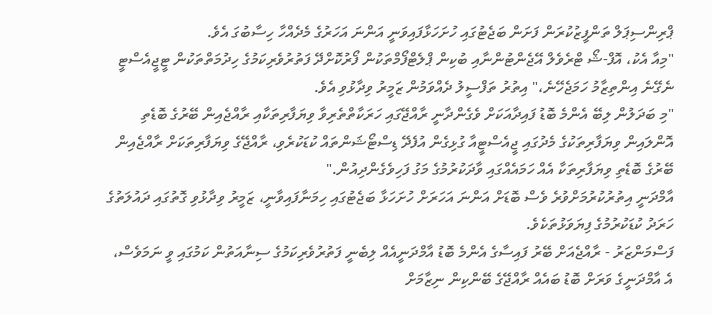ޕްރިންސިޕަލް ތަންފީޒުކުރަން ފަށަން ބަޖެޓުގައި ހުށަހަޅާފައިވަނީ އަންނަ އަހަރުގެ މެދެއްހާ ހިސާބުގަ އެވެ.
"މިއާ އެކު، އޮފް-ޝޯ ޓްރެވެލް އޭޖެންޓުންނާއި ބުކިން ޕްލެޓްފޯމްތަކުން ފޯރުކޮށްދޭ ފަތުރުވެރިކަމުގެ ހިދުމަތްތަކުން ޓީޖީއެސްޓީ ނެގޭނެ އިންތިޒާމު ހަމަޖެހޭނެ،" އިތުރު ތަފްސީލު ދެއްވަމުން ޒަމީރު ވިދާޅުވި އެވެ.
"މި ބަދަލުން ލިބޭ އެންމެ ބޮޑު ފައިދާއަކަށް ވެގެންދާނީ ރާއްޖޭގައި ހަރަކާތްތެރިވާ ވިޔަފާރިތަކާއި ރާއްޖެއިން ބޭރުގެ ބޮޑެތި އޮންލައިން ވިޔަފާރިތަކުގެ މެދުގައި ޖީއެސްޓީއާ ގުޅިގެން އުފެދޭ ޑިސްޓޯޝަންތައް ކުޑަކުރެވި، ރާއްޖޭގެ ވިޔަފާރިތަކަށް ރާއްޖެއިން ބޭރުގެ ބޮޑެތި ވިޔަފާރިތަކާ އެއް ހަމައެއްގައި ވާދަކުރުމުގެ މަގު ފަހިވެގެންދިއުން."
އާމްދަނީ އިތުރުކުރުމަށްވުރެ ވެސް ބޮޑަށް އަންނަ އަހަރަށް ހުށަހަޅާ ބަޖެޓުގައި ހިމަނާފައިވާނީ، ޒަމީރު ވިދާޅުވި ގޮތުގައި ދައުލަތުގެ ހަރަދު ކުޑަކުރުމުގެ ފިޔަވަޅުތަކެވެ.
ފަސްމަންޒަރު - ރާއްޖެއަށް ބޭރު ފައިސާގެ އެންމެ ބޮޑު އާމްދަނީއެއް ލިބެނީ ފަތުރުވެރިކަމުގެ ސިނާއަތުން ކަމުގައި ވީ ނަމަވެސް، އެ އާމްދަނީގެ ވަރަށް ބޮޑު ބައެއް ރާއްޖޭގެ ބޭންކިން ނިޒާމަށް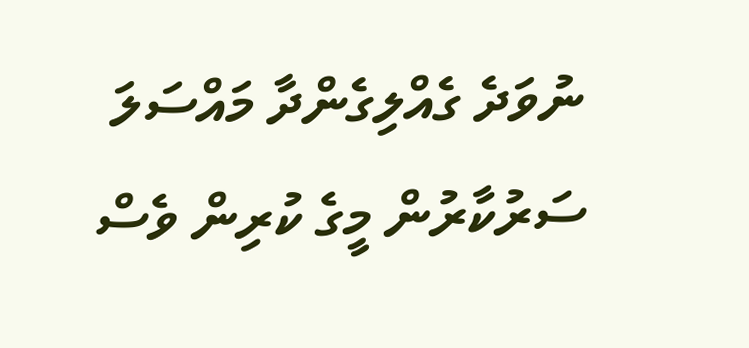ނުވަދެ ގެއްލިގެންދާ މައްސަލަ ސަރުކާރުން މީގެ ކުރިން ވެސް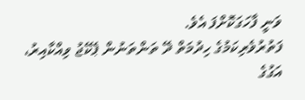ވަނީ ފާހަގަކޮށްފަ އެވެ.
ފަތުރުވެރިކަމުގެ ހިދުމަތް ދޭ ތަންތަނުން ޕެކޭޖު ވިއްކާއިރު، އަގުގެ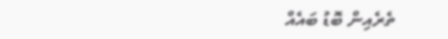ތެރެއިން ބޮޑު ބައެއް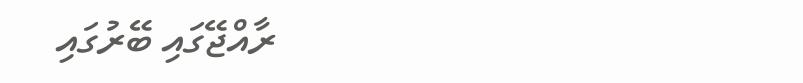ރާއްޖޭގައި ބޭރުގައި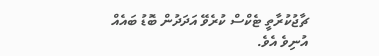ޗާޖުކުރާތީ ޓެކްސް ކުރެވޭ އަދަދުން ބޮޑު ބައެއް އުނިވެ އެވެ.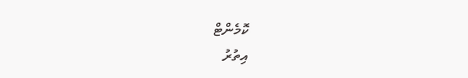ކޮމެންޓް
އިތުރު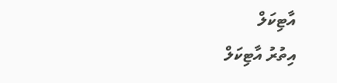އާޓިކަލް
އިތުރު އާޓިކަލް